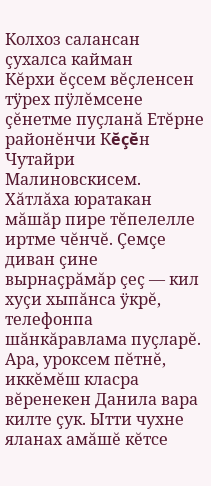Колхоз салансан çухалса кайман
Кĕрхи ĕçсем вĕçленсен тÿрех пÿлĕмсене çĕнетме пуçланă Етĕрне районĕнчи Кĕçĕн Чутайри Малиновскисем. Хăтлăха юратакан мăшăр пире тĕпелелле иртме чĕнчĕ. Çемçе диван çине вырнаçрăмăр çеç — кил хуçи хыпăнса ÿкрĕ, телефонпа шăнкăравлама пуçларĕ. Ара, уроксем пĕтнĕ, иккĕмĕш класра вĕренекен Данила вара килте çук. Ытти чухне яланах амăшĕ кĕтсе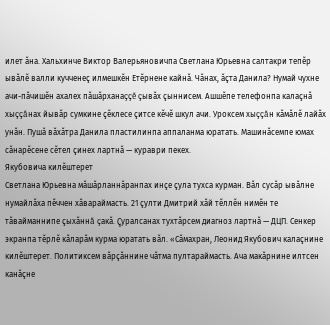илет ăна. Хальхинче Виктор Валерьяновичпа Светлана Юрьевна салтакри тепĕр ывăлĕ валли кучченеç илмешкĕн Етĕрнене кайнă. Чăнах, ăçта Данила? Нумай чухне ачи-пăчишĕн ахалех пăшăрханаççĕ çывăх çыннисем. Ашшĕпе телефонпа калаçнă хыççăнах йывăр сумкине çĕклесе çитсе кĕчĕ шкул ачи. Уроксем хыççăн кăмăлĕ лайăх унăн. Пушă вăхăтра Данила пластилинпа аппаланма юратать. Машинăсемпе юмах сăнарĕсене сĕтел çинех лартнă — кураври пекех.
Якубовича килĕштерет
Светлана Юрьевна мăшăрланнăранпах инçе çула тухса курман. Вăл сусăр ывăлне нумайлăха пĕччен хăвараймасть. 21 çулти Дмитрий хăй тĕллĕн нимĕн те тăвайманнипе çыхăннă çакă. Çуралсанах тухтăрсем диагноз лартнă — ДЦП. Сенкер экранпа тĕрлĕ кăларăм курма юратать вăл. «Сăмахран, Леонид Якубович калаçнине килĕштерет. Политиксем вăрçăннине чăтма пултараймасть. Ача макăрнине илтсен канăçне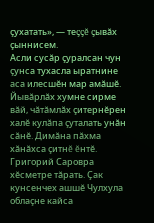çухатать», — теççĕ çывăх çыннисем.
Асли сусăр çуралсан чун çунса тухасла ыратнине аса илесшĕн мар амăшĕ. Йывăрлăх хумне сирме вăй, чăтăмлăх çитернĕрен халĕ кулăпа çуталать унăн сăнĕ. Димăна пăхма хăнăхса çитнĕ ĕнтĕ.
Григорий Саровра хĕсметре тăрать. Çак кунсенчех ашшĕ Чулхула облаçне кайса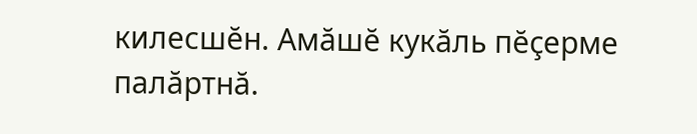килесшĕн. Амăшĕ кукăль пĕçерме палăртнă.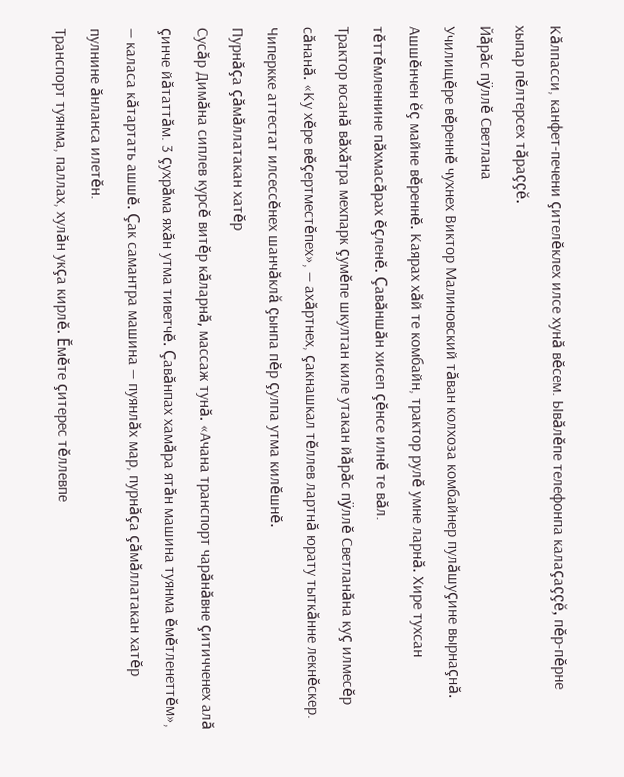Кăлпасси, канфет-печени çителĕклех илсе хунă вĕсем. Ывăлĕпе телефонпа калаçаççĕ, пĕр-пĕрне хыпар пĕлтерсех тăраççĕ.
Йăрăс пÿллĕ Светлана
Училищĕре вĕреннĕ чухнех Виктор Малиновский тăван колхоза комбайнер пулăшуçине вырнаçнă. Ашшĕнчен ĕç майне вĕреннĕ. Каярах хăй те комбайн, трактор рулĕ умне ларнă. Хире тухсан тĕттĕмленнине пăхмасăрах ĕçленĕ. Çавăншăн хисеп çĕнсе илнĕ те вăл.
Трактор юсанă вăхăтра мехпарк çумĕпе шкултан киле утакан йăрăс пÿллĕ Светланăна куç илмесĕр сăнанă. «Ку хĕре вĕçертместĕпех», — ахăртнех, çакнашкал тĕллев лартнă юрату тыткăнне лекнĕскер. Чиперкке аттестат илсессĕнех шанчăклă çынпа пĕр çулпа утма килĕшнĕ.
Пурнăçа çăмăллатакан хатĕр
Сусăр Димăна сиплев курсĕ витĕр кăларнă, массаж тунă. «Ачана транспорт чарăнăвне çитичченех алă çинче йăтаттăм. 3 çухрăма яхăн утма тиветчĕ. Çавăнпах хамăра ятăн машина туянма ĕмĕтленеттĕм», — каласа кăтартать ашшĕ. Çак самантра машина — пуянлăх мар, пурнăçа çăмăллатакан хатĕр пулнине ăнланса илетĕн.
Транспорт туянма, паллах, хулăн укçа кирлĕ. Ĕмĕте çитерес тĕллевпе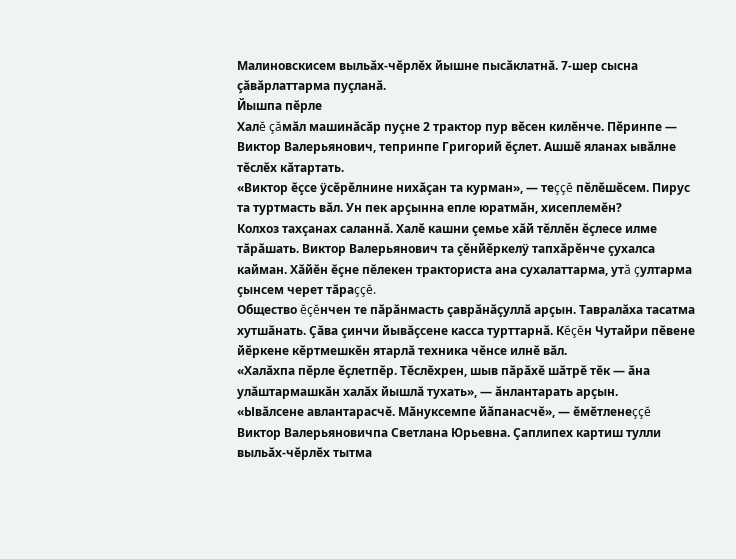Малиновскисем выльăх-чĕрлĕх йышне пысăклатнă. 7-шер сысна çăвăрлаттарма пуçланă.
Йышпа пĕрле
Халĕ çăмăл машинăсăр пуçне 2 трактор пур вĕсен килĕнче. Пĕринпе — Виктор Валерьянович, тепринпе Григорий ĕçлет. Ашшĕ яланах ывăлне тĕслĕх кăтартать.
«Виктор ĕçсе ÿсĕрĕлнине нихăçан та курман», — теççĕ пĕлĕшĕсем. Пирус та туртмасть вăл. Ун пек арçынна епле юратмăн, хисеплемĕн?
Колхоз тахçанах саланнă. Халĕ кашни çемье хăй тĕллĕн ĕçлесе илме тăрăшать. Виктор Валерьянович та çĕнйĕркелÿ тапхăрĕнче çухалса кайман. Хăйĕн ĕçне пĕлекен тракториста ана сухалаттарма, утă çултарма çынсем черет тăраççĕ.
Общество ĕçĕнчен те пăрăнмасть çаврăнăçуллă арçын. Тавралăха тасатма хутшăнать. Çăва çинчи йывăçсене касса турттарнă. Кĕçĕн Чутайри пĕвене йĕркене кĕртмешкĕн ятарлă техника чĕнсе илнĕ вăл.
«Халăхпа пĕрле ĕçлетпĕр. Тĕслĕхрен, шыв пăрăхĕ шăтрĕ тĕк — ăна улăштармашкăн халăх йышлă тухать», — ăнлантарать арçын.
«Ывăлсене авлантарасчĕ. Мăнуксемпе йăпанасчĕ», — ĕмĕтленеççĕ Виктор Валерьяновичпа Светлана Юрьевна. Çаплипех картиш тулли выльăх-чĕрлĕх тытма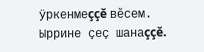ÿркенмеççĕ вĕсем. Ыррине çеç шанаççĕ.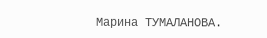Марина ТУМАЛАНОВА.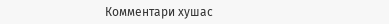Комментари хушас